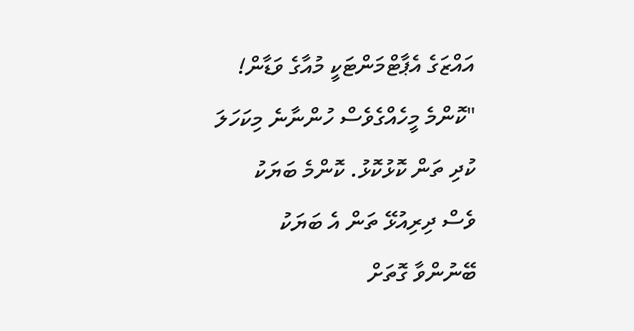އައްޒަގެ އެޕާޓްމަންޓަކީ މުއާގެ ވަޑާން!
"ކޮންމެ މީހެއްގެވެސް ހުންނާނެ މިކަހަލަ ކުދި ތަން ކޮޅުކޮޅު. ކޮންމެ ބަޔަކު ވެސް ދިރިއުޅޭ ތަން އެ ބަޔަކު ބޭނުންވާ ގޮތަށް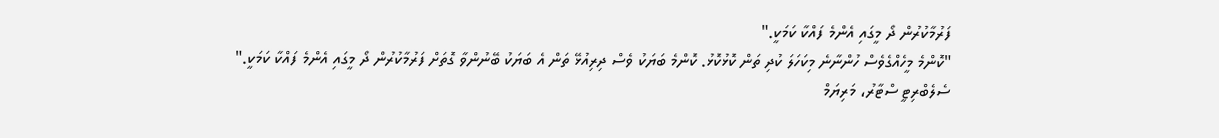ފަރުމާކުރުން ދޯ މީގައި އެންމެ ފައްކާ ކަމަކީ."
"ކޮންމެ މީހެއްގެވެސް ހުންނާނެ މިކަހަލަ ކުދި ތަން ކޮޅުކޮޅު. ކޮންމެ ބަޔަކު ވެސް ދިރިއުޅޭ ތަން އެ ބަޔަކު ބޭނުންވާ ގޮތަށް ފަރުމާކުރުން ދޯ މީގައި އެންމެ ފައްކާ ކަމަކީ."
ސެލެބްރިޓީ ސްޓާރު، މަރިޔަމް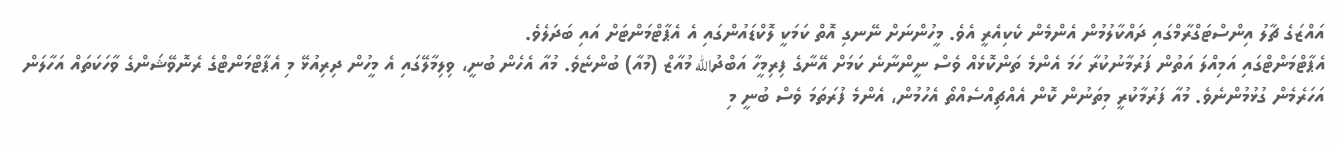އައްޒަގެ ޗާލު އިންސްޓަގްރާމްގައި ދައްކާލުމުން އެންމެން ކެކިއެރީ އެވެ. މީހުންނަށް ނޭނގި އޮތް ކަމަކީ ލޮކްޑައުންގައި އެ އެޕާޓްމަންޓަށް އައި ބަދަލެވެ.
އެޕާޓްމަންޓްގައި އަމިއްލަ އަތުން ފަރުމާނުކުރާ ހަމަ އެންމެ ތަންކޮޅެއް ވެސް ނީންނާނެ ކަމަށް އޭނާގެ ފިރިމީހާ އަބްދުالله މުއާޒް (މުއާ) ބުންޏެވެ. މުއާ އެހެން ބުނީ، ވިލިމާލޭގައި އެ މީހުން ދިރިއުޅޭ މި އެޕާޓްމަންޓްގެ ރެނޮވޭޝަންގެ ވާހަކަތައް އަހާލަން އަހަރެމެން ގުޅުމުންނެވެ. މުއާ ފަރުމާކުރީ މިތަނުން ކޮން އެއްޗިއްސެއްތޯ އެހުމުން، އެންމެ ފުރަތަމަ ވެސް ބުނީ މި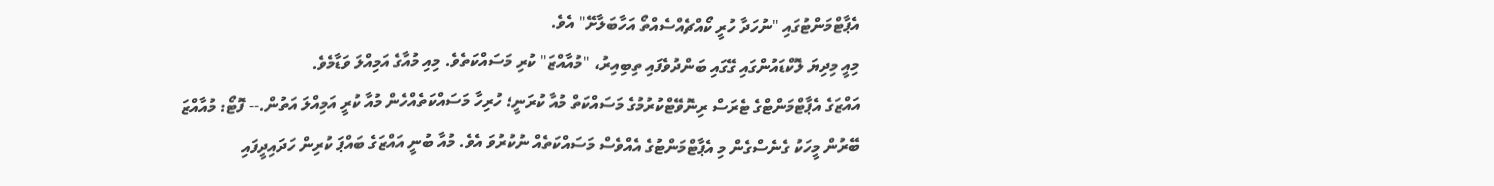އެޕާޓްމަންޓުގައި "ނުހަދާ ހުރީ ކޯއްޗެއްސެއްތޯ އަހާބަލާށޭ" އެވެ.
މިއީ މިދިޔަ ލޮކްޑައުންގައި ގޭގައި ބަންދުވެފައި ތިބިއިރު، "މުއާއްޒަ" ކުރި މަސައްކަތެވެ. މިއި މުއާގެ އަމިއްލަ ވަޑާމެވެ.
އައްޒަގެ އެޕާޓްމަންޓްގެ ޓެރަސް ރިނޮވޭޓްކުރުމުގެ މަސައްކަތް މުއާ ކުރަނީ؛ ހުރިހާ މަސައްކަތެއްހެން މުއާ ކުރީ އަމިއްލަ އަތުން.-- ފޮޓޯ: މުއާއްޒަ
ބޭރުން މީހަކު ގެނެސްގެން މި އެޕާޓްމަންޓުގެ އެއްވެސް މަސައްކަތެއް ނުކުރުވަ އެވެ. މުއާ ބުނީ އައްޒަގެ ބައްޕަ ކުރިން ހަދައިދީފައި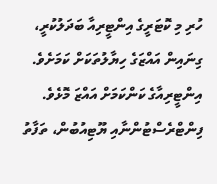ހުރި މި ކޮޓަރީގެ އިންޓީރިއާ ބަދަލުކުރީ، ގިނައިން އައްޒަގެ ހިޔާލުތަކަށް ކަމަށެވެ. އިންޓީރިއާގެ ކަންކަމަށް އައްޒަ މޮޅެވެ. ފިންޓްރެސްޓުންނާއި ޔޫޓިއުބުން، ތަފާތު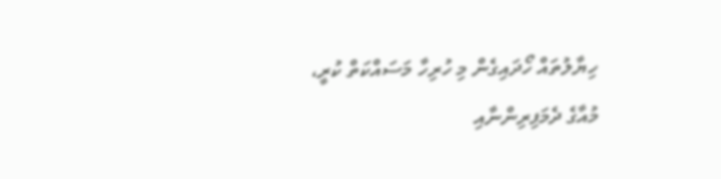ހިޔާލުތައް ހޯދައިގެން މި ހުރިހާ މަސައްކަތް ކުރީ، މުއާގެ ދެމަފިރިންނާއި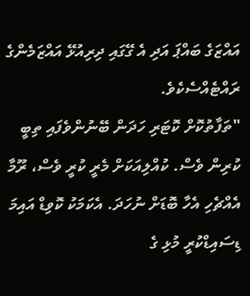އައްޒަގެ ބައްޕަ އަދި އެ ގޭގައި ދިރިއުޅޭ އައްޒަމެންގެ ރައްޓެއްސެކެވެ.
"ތަފާތުކޮށް ކޮޓަރި ހަދަން ބޭނުންވެފައި ތިބީ ކުރިން ވެސް. ކުއްލިއަކަށް މެރީ ކުރީ ވެސް، ރޫމާ އެއްޗެހި އެހާ ބޮޑަށް ނުހަދަ. އެކަމަކު ކޮވިޑް އައިމަ ޑިސައިޑްކުރީ މުޅި ގެ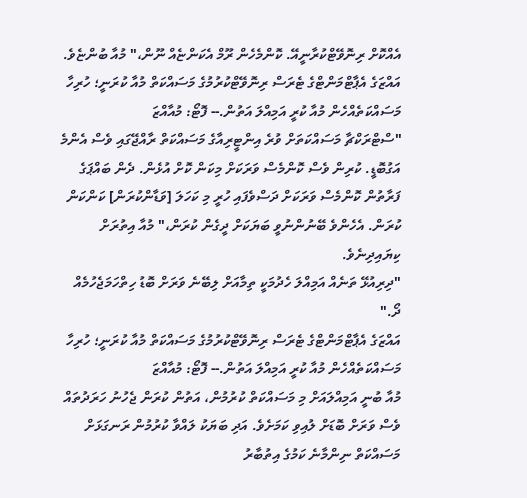އެއްކޮށް ރިނޮވޭޓްކުރާނީއޭ. ކޮންމެހެން ރޫމް އެކަންޏެއް ނޫން،" މުއާ ބުންޏެވެ.
އައްޒަގެ އެޕާޓްމަންޓްގެ ޓެރަސް ރިނޮވޭޓްކުރުމުގެ މަސައްކަތް މުއާ ކުރަނީ؛ ހުރިހާ މަސައްކަތެއްހެން މުއާ ކުރީ އަމިއްލަ އަތުން.-- ފޮޓޯ: މުއާއްޒަ
"ސްޓްރަކްޗާ މަސައްކަތަށް ވުރެ އިންޓީރިއާގެ މަސައްކަތް ރާއްޖޭގައި ވެސް އެންމެ އަގުބޮޑީ. ކުރިން ވެސް ކޮންމެސް ވަރަކަށް މިކަން ކޮށް އުޅެން. ދެން ބައްޕަގެ ފަރާތުން ކޮންމެސް ވަރަކަށް ދަސްވެފައި ހުރީ މި ކަހަލަ [ވަޑާންކުރަން] ކަންކަން ކުރަން. އެހެންވެ ބޭނުންނުވީ ބަޔަކަށް ދީގެން ކުރަން،" މުއާ އިތުރަށް ކިޔައިދިނެވެ.
"ދިރިއުޅޭ ތަނެއް އަމިއްލަ ހެދުމަކީ ތިމާއަށް ލިބޭނެ ވަރަށް ބޮޑު ހިތްހަމަޖެހުމެއް ދޯ."
އައްޒަގެ އެޕާޓްމަންޓްގެ ޓެރަސް ރިނޮވޭޓްކުރުމުގެ މަސައްކަތް މުއާ ކުރަނީ؛ ހުރިހާ މަސައްކަތެއްހެން މުއާ ކުރީ އަމިއްލަ އަތުން.-- ފޮޓޯ: މުއާއްޒަ
މުއާ ބުނީ އަމިއްލައަށް މި މަސައްކަތް ކުރުމުން، އަތުން ކުރަން ޖެހުނު ހަރަދުތައް ވެސް ވަރަށް ބޮޑަށް ލުއިވި ކަމަށެވެ. އަދި ބަޔަކު ލައްވާ ކުރުމުން ރަނގަޅަށް މަސައްކަތް ނިންމާނެ ކަމުގެ އިތުބާރު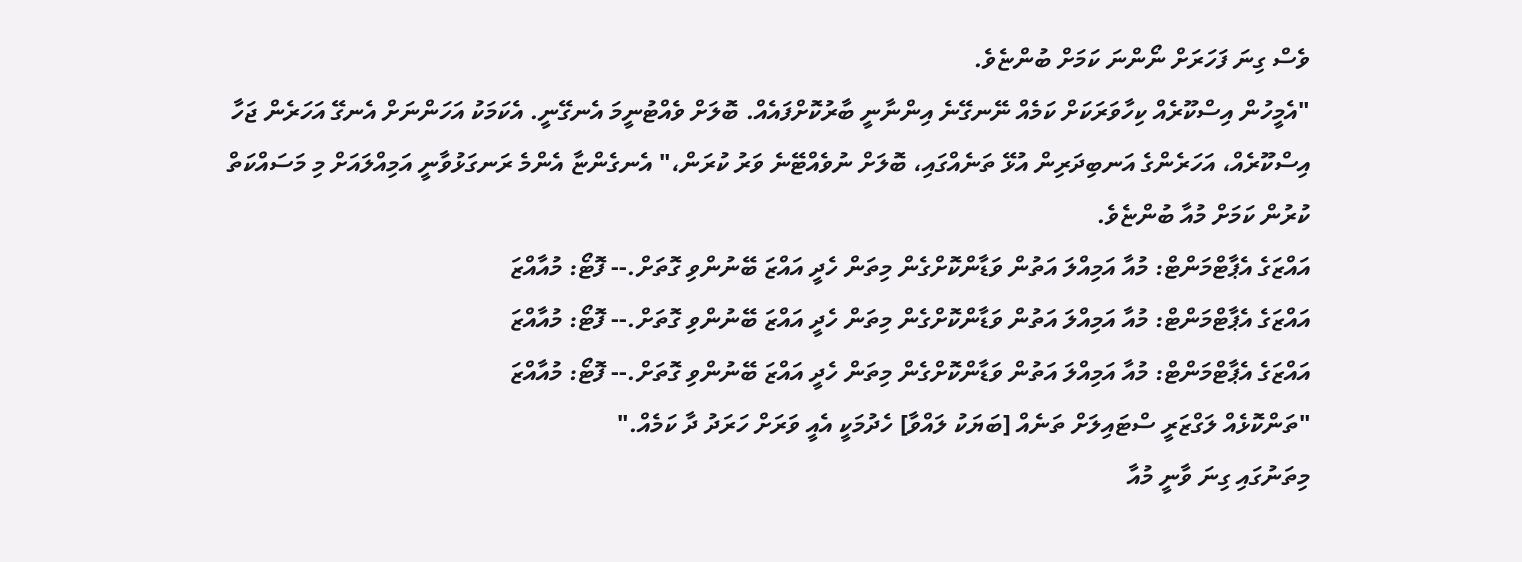ވެސް ގިނަ ފަހަރަށް ނޯންނަ ކަމަށް ބުންޏެވެ.
"އެމީހުން އިސްކޫރެއް ކިހާވަރަކަށް ކަމެއް ނޭނގޭނެ އިންނާނީ ބާރުކޮށްފައެއް. ބޮލަށް ވެއްޓުނީމަ އެނގޭނީ. އެކަމަކު އަހަންނަށް އެނގޭ އަހަރެން ޖަހާ އިސްކޫރެއް، އަހަރެންގެ އަނބިދަރިން އުޅޭ ތަނެއްގައި، ބޮލަށް ނުވެއްޓޭނެ ވަރު ކުރަން،" އެނގެންޏާ އެންމެ ރަނގަޅުވާނީ އަމިއްލައަށް މި މަސައްކަތް ކުރުން ކަމަށް މުއާ ބުންޏެވެ.
އައްޒަގެ އެޕާޓްމަންޓް: މުއާ އަމިއްލަ އަތުން ވަޑާންކޮށްގެން މިތަން ހެދީ އައްޒަ ބޭނުންވި ގޮތަށް.-- ފޮޓޯ: މުއާއްޒަ
އައްޒަގެ އެޕާޓްމަންޓް: މުއާ އަމިއްލަ އަތުން ވަޑާންކޮށްގެން މިތަން ހެދީ އައްޒަ ބޭނުންވި ގޮތަށް.-- ފޮޓޯ: މުއާއްޒަ
އައްޒަގެ އެޕާޓްމަންޓް: މުއާ އަމިއްލަ އަތުން ވަޑާންކޮށްގެން މިތަން ހެދީ އައްޒަ ބޭނުންވި ގޮތަށް.-- ފޮޓޯ: މުއާއްޒަ
"ތަންކޮޅެއް ލަގްޒަރީ ސްޓައިލަށް ތަނެއް [ބަޔަކު ލައްވާ] ހެދުމަކީ އެއީ ވަރަށް ހަރަދު ދާ ކަމެއް."
މިތަނުގައި ގިނަ ވާނީ މުއާ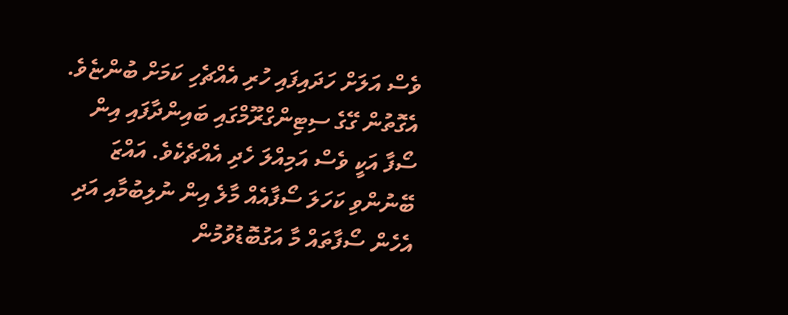ވެސް އަލަށް ހަދައިފައި ހުރި އެއްޗެހި ކަމަށް ބުންޏެވެ. އެގޮތުން ގޭގެ ސިޓިންގްރޫމްގައި ބައިންދާފައި އިން ސޯފާ އަކީ ވެސް އަމިއްލަ ހެދި އެއްޗެކެވެ. އައްޒަ ބޭނުންވި ކަހަލަ ސޯފާއެއް މާލެ އިން ނުލިބުމާއި އަދި އެހެން ސޯފާތައް މާ އަގުބޮޑުވުމުން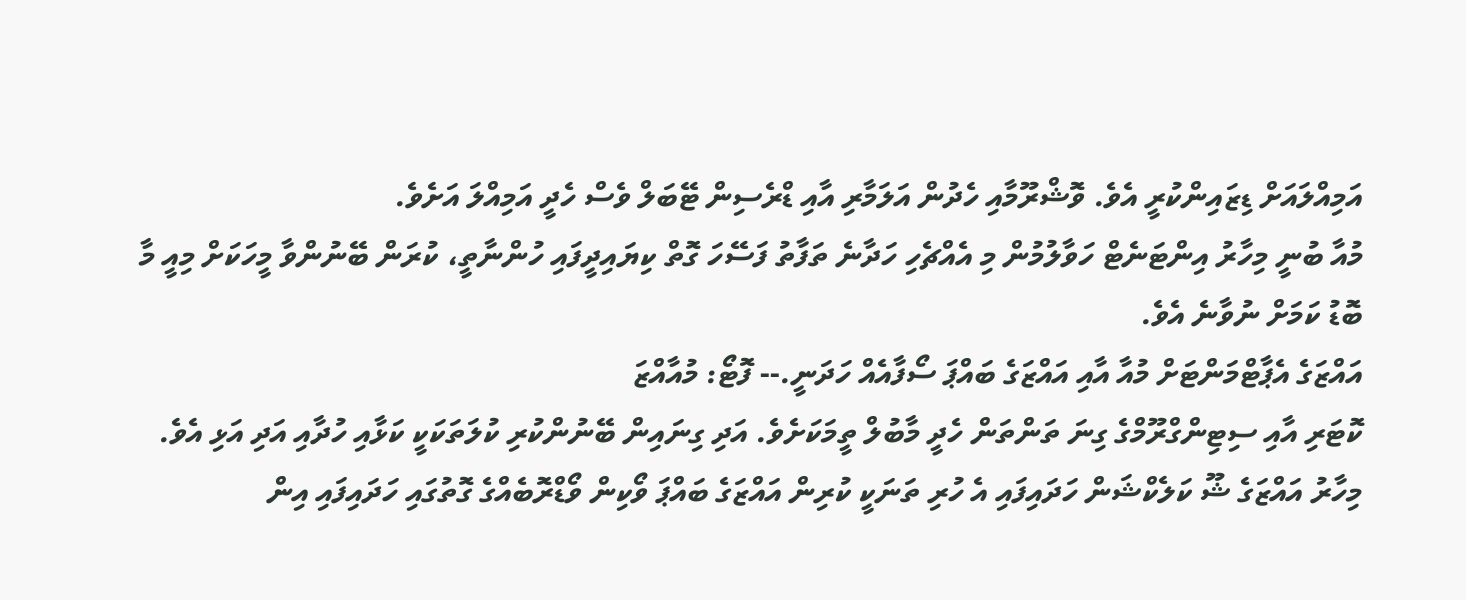އަމިއްލައަށް ޑިޒައިންކުރީ އެވެ. ވޮޝްރޫމާއި ހެދުން އަލަމާރި އާއި ޑްރެސިން ޓޭބަލް ވެސް ހެދީ އަމިއްލަ އަށެވެ.
މުއާ ބުނީ މިހާރު އިންޓަނެޓް ހަވާލުމުން މި އެއްޗެހި ހަދާނެ ތަފާތު ފަސޭހަ ގޮތް ކިޔައިދީފައި ހުންނާތީ، ކުރަން ބޭނުންވާ މީހަކަށް މިއީ މާ ބޮޑު ކަމަށް ނުވާނެ އެވެ.
އައްޒަގެ އެޕާޓްމަންޓަށް މުއާ އާއި އައްޒަގެ ބައްޕަ ސޯފާއެއް ހަދަނީ.-- ފޮޓޯ: މުއާއްޒަ
ކޮޓަރި އާއި ސިޓިންގްރޫމްގެ ގިނަ ތަންތަން ހެދީ މާބުލް ތީމަކަށެވެ. އަދި ގިނައިން ބޭނުންކުރި ކުލަތަކަކީ ކަޅާއި ހުދާއި އަދި އަޅި އެވެ.
މިހާރު އައްޒަގެ ޝޫ ކަލެކްޝަން ހަދައިފައި އެ ހުރި ތަނަކީ ކުރިން އައްޒަގެ ބައްޕަ ވޯކިން ވޯޑްރޮބެއްގެ ގޮތުގައި ހަދައިފައި އިން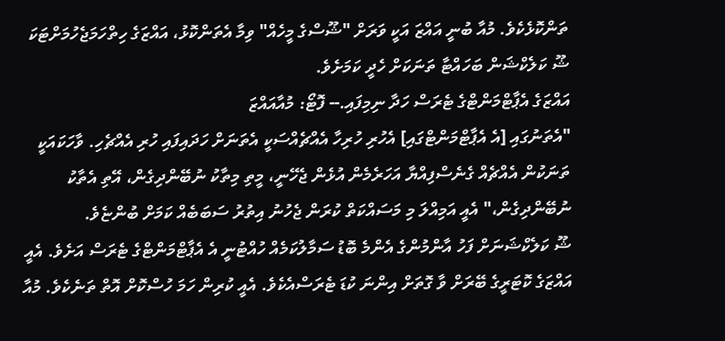ތަންކޮޅެކެވެ. މުއާ ބުނީ އައްޒަ އަކީ ވަރަށް "ޝޫސްގެ މީހެއް" ވިމާ އެތަންކޮޅު، އައްޒަގެ ހިތްހަމަޖެހުމަށްޓަކަ ޝޫ ކަލެކްޝަން ބަހައްޓާ ތަނަކަށް ހެދީ ކަމަށެވެ.
އައްޒަގެ އެޕާޓްމަންޓްގެ ޓެރަސް ހަދާ ނިމިފައި.-- ފޮޓޯ: މުއާއައްޒަ
"އެތަނުގައި [އެ އެޕާޓްމަންޓްގައި] އެހުރި ހުރިހާ އެއްޗެއްސަކީ އެތަނަށް ހަދައިފައި ހުރި އެއްޗެހި. ވާހަކައަކީ ތަނަކުން އެއްޗެއް ގެނެސްފިއްޔާ އަހަރެމެން އުޅެން ޖެހޭނީ، މީތި މިތާކު ނުބޭންދިގެން، އޭތި އެތާކު ނުބޭންދިގެން،" އެއީ އަމިއްލަ މި މަސައްކަތް ކުރަން ޖެހުނު އިތުރު ސަބަބެއް ކަމަށް ބުންޏެވެ.
ޝޫ ކަލެކްޝަނަށް ފަހު އާންމުންގެ އެންމެ ބޮޑު ސަމާލުކަމެއް ހުއްޓުނީ އެ އެޕާޓްމަންޓްގެ ޓެރަސް އަށެވެ. އެއީ އައްޒަގެ ކޮޓަރީގެ ބޭރަށް ވާ ގޮތަށް އިންނަ ކުޑަ ޓެރަސްއެކެވެ. އެއީ ކުރިން ހަމަ ހުސްކޮށް އޮތް ތަނެކެވެ. މުއާ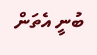ބުނީ އެތަން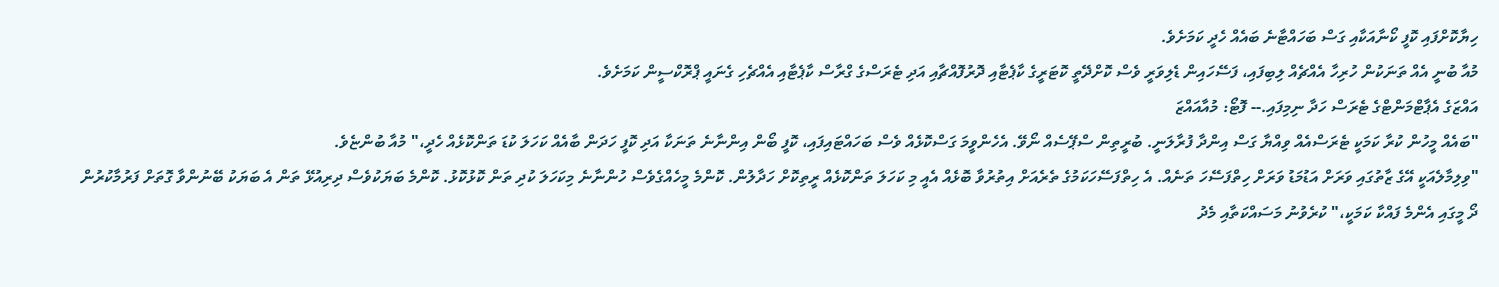ހިޔާކޮށްފައި ކޮފީ ކޯނާއަކާއި ގަސް ބަހައްޓާނެ ބައެއް ހެދީ ކަމަށެވެ.
މުއާ ބުނީ އެއް ތަނަކުން ހުރިހާ އެއްޗެއް ލިބިފައި، ފަސޭހައިން ޑެލިވަރީ ވެސް ކޮށްދޭތީ ކޮޓަރީގެ ކާޕެޓާއި ދޮރުފޮއްޗާއި އަދި ޓެރަސްގެ ގްރާސް ކާޕެޓާއި އެއްޗެހި ގެނައީ ޕްރޮކްސީން ކަމަށެވެ.
އައްޒަގެ އެޕާޓްމަންޓްގެ ޓެރަސް ހަދާ ނިމިފައި.-- ފޮޓޯ: މުއާއައްޒަ
"ބައެއް މީހުން ކުރާ ކަމަކީ ޓެރަސްއެއް ވިއްޔާ ގަސް އިންދާ ފުރާލަނީ. ބުރީތިން ސްޕޭސެއް ނޯވޭ. އެހެންވީމަ ގަސްކޮޅެއް ވެސް ބަހައްޓައިފައި، ކޮފީ ބޯން އިންނާނެ ތަނަކާ އަދި ކޮފީ ހަދަން ބާއެއް ކަހަލަ ކުޑަ ތަންކޮޅެއް ހެދީ،" މުއާ ބުންޏެވެ.
"ވިލިމާލެއަކީ އޭގެ ޒާތުގައި ވަރަށް އަޑުމަޑު ވަރަށް ހިތްފަސޭހަ ތަނެއް. އެ ހިތްފަސޭހަކަމުގެ ތެރެއަށް އިތުރުވާ ބޮޅެއް އެއީ މި ކަހަލަ ތަންކޮޅެއް ރީތިކޮށް ހަދާލުން. ކޮންމެ މީހެއްގެވެސް ހުންނާނެ މިކަހަލަ ކުދި ތަން ކޮޅުކޮޅު. ކޮންމެ ބަޔަކުވެސް ދިރިއުޅޭ ތަން އެ ބަޔަކު ބޭނުންވާ ގޮތަށް ފަރުމާކުރުން ދޯ މީގައި އެންމެ ފައްކާ ކަމަކީ،" ކުރެވުނު މަސައްކަތާއި މެދު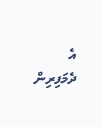އެ ދެމަފިރިން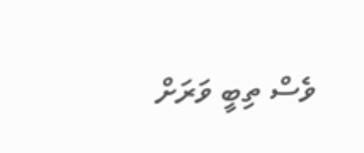ވެސް ތިބީ ވަރަށް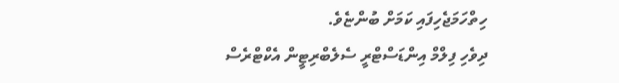ހިތްހަމަޖެހިފައި ކަމަށް ބުންޏެވެ.
ދިވެހި ފިލްމް އިންޑަސްޓްރީ ސެލެބްރިޓީން އެކްޓްރެސް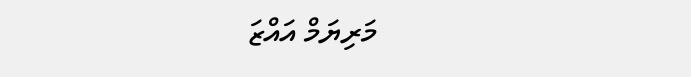މަރިޔަމް އައްޒަ